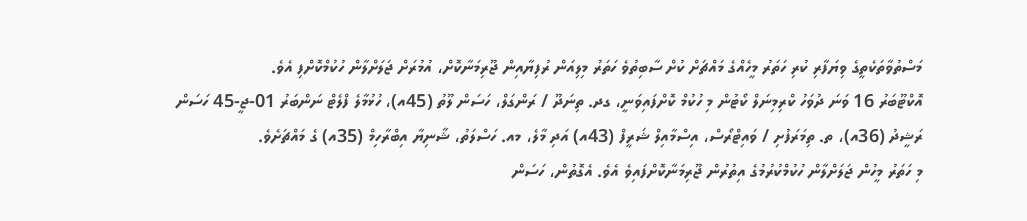މަސްތުވާތަކެތީގެ ވިޔަފާރި ކުރި ހަތަރު މީހެއްގެ މައްޗަށް ކުށް ސާބިތުވެ ހަތަރު މިލިއަން ރުފިޔާއިން ޖޫރިމަނާކޮށް، އުމުރަށް ޖަލަށްލާން ހުކުމްކޮށްފި އެވެ.
އޮކްޓޫބަރު 16 ވަނަ ދުވަހު ކްރިމިނަލް ކޯޓުން މި ހުކުމް ކޮށްފައިވަނީ، ގދ. ތިނަދޫ / ރަންގަލް، ހަސަން ލޫތު (45އ)، ހުޅުމާލެ ފްލެޓް ނަންބަރު 01-ޖީ-45 ހަސަން ރަޝީދު (36އ)، ތ. ތިމަރަފުށި / ވައިޓްރޯސް، އިސްމާއިލް ޝަރީފް (43އ) އަދި މާލެ، މއ. ހަސްލަތު، ޝާނިޔާ އިބްރާހިމް (35އ) ގެ މައްޗަށެވެ.
މި ހަތަރު މީހުން ޖަލަށްލާން ހުކުމްކުރުމުގެ އިތުރުން ޖޫރިމަނާކޮށްފައިވެ އެވެ. އެގޮތުން، ހަސަން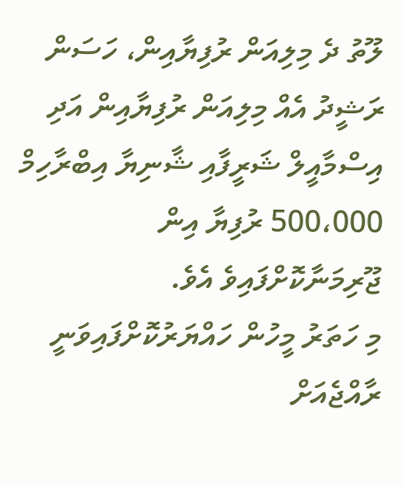ލޫތު ދެ މިލިއަން ރުފިޔާއިން، ހަސަން ރަޝީދު އެއް މިލިއަން ރުފިޔާއިން އަދި އިސްމާއީލް ޝަރީފާއި ޝާނިޔާ އިބްރާހިމް 500،000 ރުފިޔާ އިން ޖޫރިމަނާކޮށްފައިވެ އެވެ.
މި ހަތަރު މީހުން ހައްޔަރުކޮށްފައިވަނީ ރާއްޖެއަށް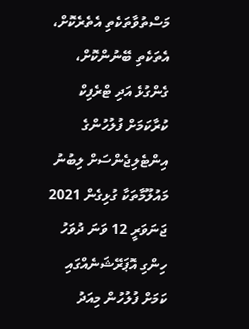މަސްތުވާތަކެތި އެތެރެކޮށް، އެތަކެތި ބޭނުންކޮށް، ގެންގުޅެ އަދި ޓްރެފިކް ކުރާކަމަށް ފުލުހުންގެ އިންޓެލިޖެންސަށް ލިބުނު މައުލޫމާތަކާ ގުޅިގެން 2021 ޖަނަވަރީ 12 ވަނަ ދުވަހު ހިންގި އޮޕަރޭޝަނެއްގައި ކަމަށް ފުލުހުން މިއަދު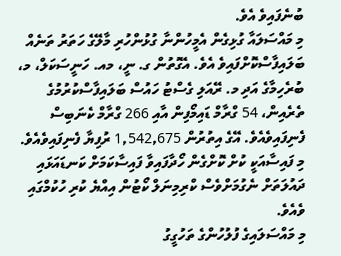ބުނެފައިވެ އެވެ.
މި މައްސަލައާ ގުޅިގެން އެމީހުންނާ ގުޅުންހުރި މާލޭގެ ހަތަރު ތަނެއް ބަލައިފާސްކޮށްފައިވެ އެވެ. އެގޮތުން ގ. ނީ، މއ. ހަނީސަކަލް، މ، ބުރެހިމާގެ އަދި މ. ރޭއަލި ގެސްޓު ހައުސް ބަލައިފާސްކުރުމުގެ ތެރެއިން، 54 ގްރާމް ޑައިމޯފިން އާއި 266 ގްރާމް ކެނަބިސް ފެނިފައިވެއެވެ. އޭގެ އިތުރުން 1,542,675 ރުފިޔާ ފެނިފައިވެއެވެ. މި ފައިސާއަކީ ކުށް ކޮށްގެން ހޯދާފައިވާ ފައިސާކަމަށް ކަނޑައަޅައި ދައުލަތަށް ނެގުމަށްވެސް ކްރިމިނަލް ކޯޓުން އިއްޔެ ކުރި ހުކުމްގައި ވެއެވެ.
މި މައްސަލައިގެ ފުލުހުންގެ ތަހުގީގު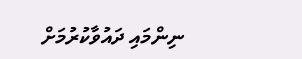ނިންމައި ދައުވާކުރުމަށް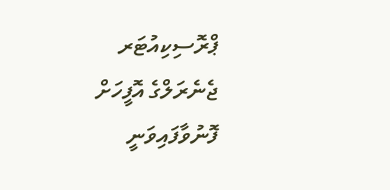ޕްރޮސިކިއުޓަރ ޖެނެރަލްގެ އޮފީހަށް ފޮނުވާފައިވަނީ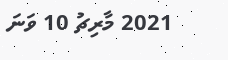2021 މާރިޗު 10 ވަނަ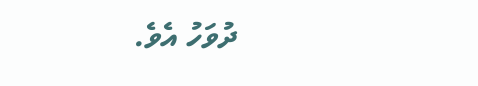ދުވަހު އެވެ.